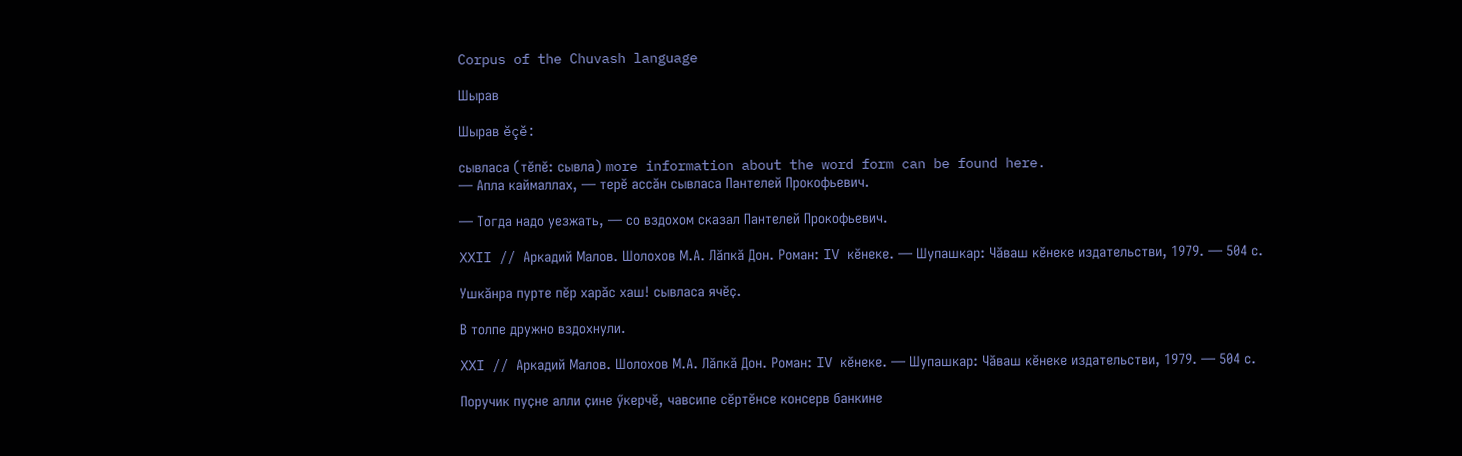Corpus of the Chuvash language

Шырав

Шырав ĕçĕ:

сывласа (тĕпĕ: сывла) more information about the word form can be found here.
— Апла каймаллах, — терӗ ассӑн сывласа Пантелей Прокофьевич.

— Тогда надо уезжать, — со вздохом сказал Пантелей Прокофьевич.

XXII // Аркадий Малов. Шолохов М.А. Лӑпкӑ Дон. Роман: IV кӗнеке. — Шупашкар: Чӑваш кӗнеке издательстви, 1979. — 504 с.

Ушкӑнра пурте пӗр харӑс хаш! сывласа ячӗҫ.

В толпе дружно вздохнули.

XXI // Аркадий Малов. Шолохов М.А. Лӑпкӑ Дон. Роман: IV кӗнеке. — Шупашкар: Чӑваш кӗнеке издательстви, 1979. — 504 с.

Поручик пуҫне алли ҫине ӳкерчӗ, чавсипе сӗртӗнсе консерв банкине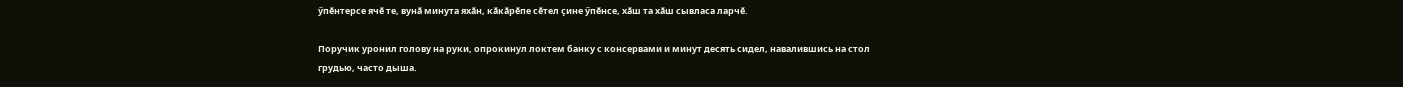ӳпӗнтерсе ячӗ те, вунӑ минута яхӑн, кӑкӑрӗпе сӗтел ҫине ӳпӗнсе, хӑш та хӑш сывласа ларчӗ.

Поручик уронил голову на руки, опрокинул локтем банку с консервами и минут десять сидел, навалившись на стол грудью, часто дыша.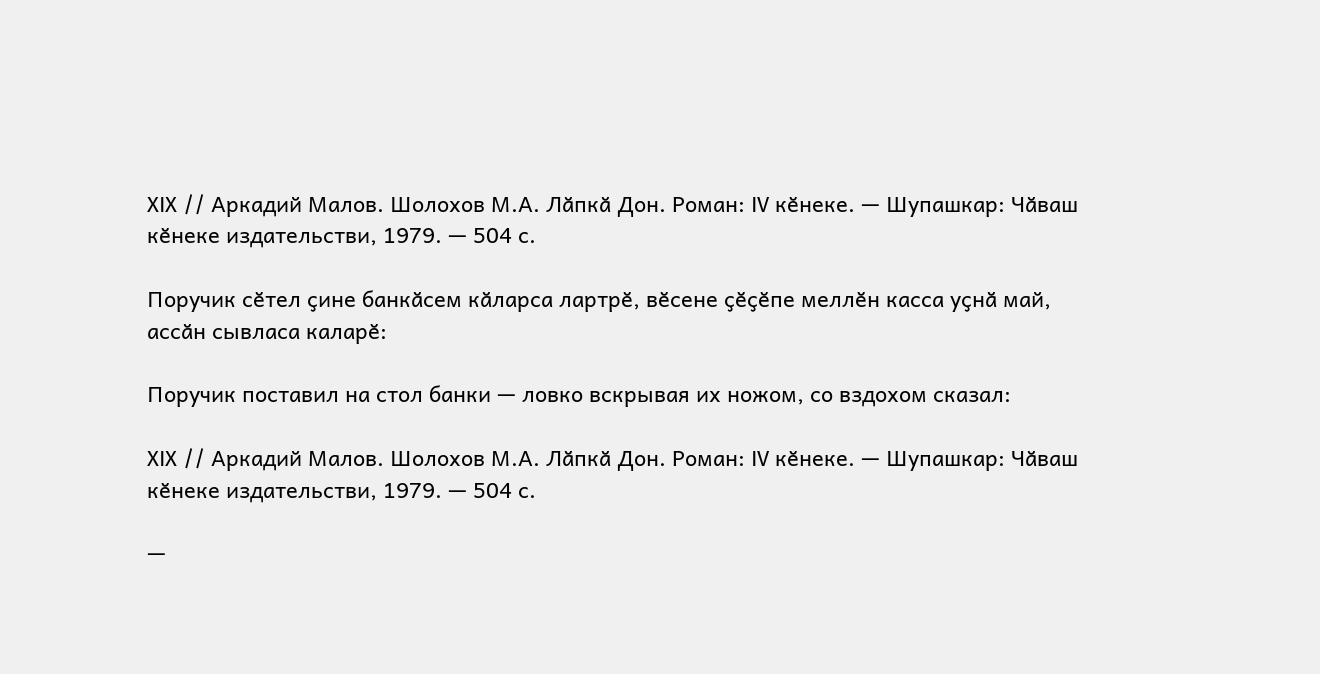XIX // Аркадий Малов. Шолохов М.А. Лӑпкӑ Дон. Роман: IV кӗнеке. — Шупашкар: Чӑваш кӗнеке издательстви, 1979. — 504 с.

Поручик сӗтел ҫине банкӑсем кӑларса лартрӗ, вӗсене ҫӗҫӗпе меллӗн касса уҫнӑ май, ассӑн сывласа каларӗ:

Поручик поставил на стол банки — ловко вскрывая их ножом, со вздохом сказал:

XIX // Аркадий Малов. Шолохов М.А. Лӑпкӑ Дон. Роман: IV кӗнеке. — Шупашкар: Чӑваш кӗнеке издательстви, 1979. — 504 с.

—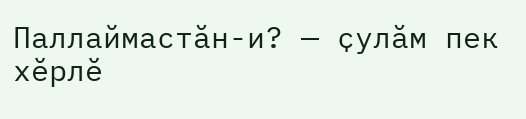Паллаймастӑн-и? — ҫулӑм пек хӗрлӗ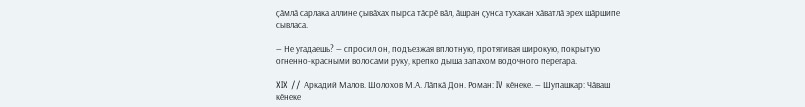ҫӑмлӑ сарлака аллине ҫывӑхах пырса тӑсрӗ вӑл, ӑшран ҫунса тухакан хӑватлӑ эрех шӑршипе сывласа.

— Не угадаешь? — спросил он, подъезжая вплотную, протягивая широкую, покрытую огненно-красными волосами руку, крепко дыша запахом водочного перегара.

XIX // Аркадий Малов. Шолохов М.А. Лӑпкӑ Дон. Роман: IV кӗнеке. — Шупашкар: Чӑваш кӗнеке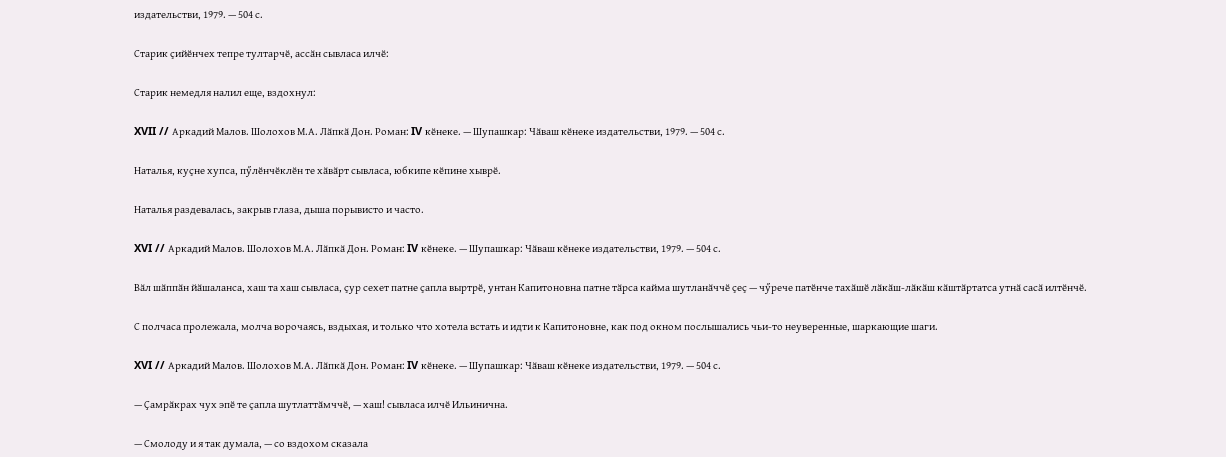издательстви, 1979. — 504 с.

Старик ҫийӗнчех тепре тултарчӗ, ассӑн сывласа илчӗ:

Старик немедля налил еще, вздохнул:

XVII // Аркадий Малов. Шолохов М.А. Лӑпкӑ Дон. Роман: IV кӗнеке. — Шупашкар: Чӑваш кӗнеке издательстви, 1979. — 504 с.

Наталья, куҫне хупса, пӳлӗнчӗклӗн те хӑвӑрт сывласа, юбкипе кӗпине хыврӗ.

Наталья раздевалась, закрыв глаза, дыша порывисто и часто.

XVI // Аркадий Малов. Шолохов М.А. Лӑпкӑ Дон. Роман: IV кӗнеке. — Шупашкар: Чӑваш кӗнеке издательстви, 1979. — 504 с.

Вӑл шӑппӑн йӑшаланса, хаш та хаш сывласа, ҫур сехет патне ҫапла выртрӗ, унтан Капитоновна патне тӑрса кайма шутланӑччӗ ҫеҫ — чӳрече патӗнче тахӑшӗ лӑкӑш-лӑкӑш кӑштӑртатса утнӑ сасӑ илтӗнчӗ.

С полчаса пролежала, молча ворочаясь, вздыхая, и только что хотела встать и идти к Капитоновне, как под окном послышались чьи-то неуверенные, шаркающие шаги.

XVI // Аркадий Малов. Шолохов М.А. Лӑпкӑ Дон. Роман: IV кӗнеке. — Шупашкар: Чӑваш кӗнеке издательстви, 1979. — 504 с.

— Ҫамрӑкрах чух эпӗ те ҫапла шутлаттӑмччӗ, — хаш! сывласа илчӗ Ильинична.

— Смолоду и я так думала, — со вздохом сказала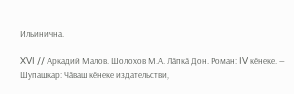Ильинична.

XVI // Аркадий Малов. Шолохов М.А. Лӑпкӑ Дон. Роман: IV кӗнеке. — Шупашкар: Чӑваш кӗнеке издательстви,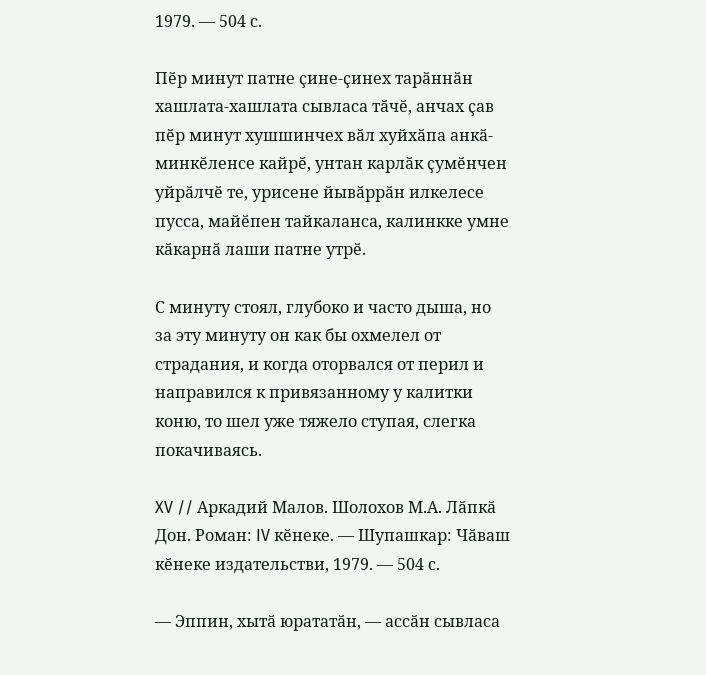1979. — 504 с.

Пӗр минут патне ҫине-ҫинех тарӑннӑн хашлата-хашлата сывласа тӑчӗ, анчах ҫав пӗр минут хушшинчех вӑл хуйхӑпа анкӑ-минкӗленсе кайрӗ, унтан карлӑк ҫумӗнчен уйрӑлчӗ те, урисене йывӑррӑн илкелесе пусса, майӗпен тайкаланса, калинкке умне кӑкарнӑ лаши патне утрӗ.

С минуту стоял, глубоко и часто дыша, но за эту минуту он как бы охмелел от страдания, и когда оторвался от перил и направился к привязанному у калитки коню, то шел уже тяжело ступая, слегка покачиваясь.

XV // Аркадий Малов. Шолохов М.А. Лӑпкӑ Дон. Роман: IV кӗнеке. — Шупашкар: Чӑваш кӗнеке издательстви, 1979. — 504 с.

— Эппин, хытӑ юрататӑн, — ассӑн сывласа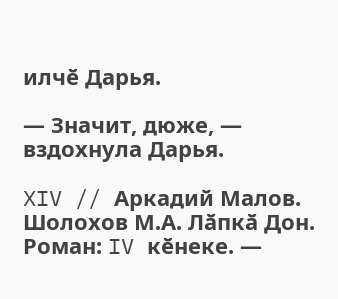илчӗ Дарья.

— Значит, дюже, — вздохнула Дарья.

XIV // Аркадий Малов. Шолохов М.А. Лӑпкӑ Дон. Роман: IV кӗнеке. —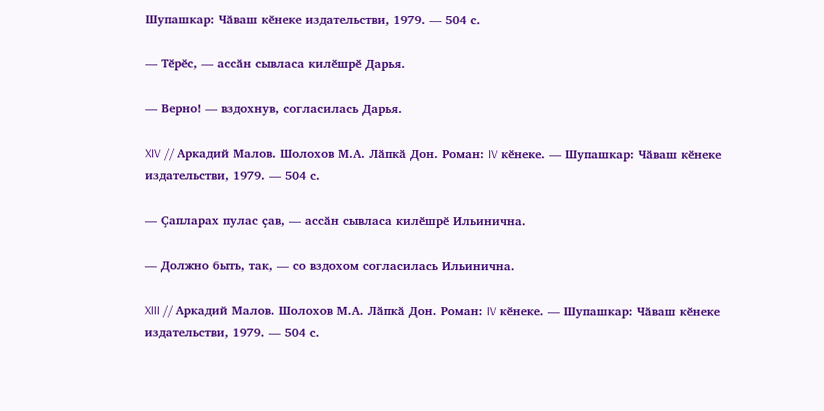Шупашкар: Чӑваш кӗнеке издательстви, 1979. — 504 с.

— Тӗрӗс, — ассӑн сывласа килӗшрӗ Дарья.

— Верно! — вздохнув, согласилась Дарья.

XIV // Аркадий Малов. Шолохов М.А. Лӑпкӑ Дон. Роман: IV кӗнеке. — Шупашкар: Чӑваш кӗнеке издательстви, 1979. — 504 с.

— Ҫапларах пулас ҫав, — ассӑн сывласа килӗшрӗ Ильинична.

— Должно быть, так, — со вздохом согласилась Ильинична.

XIII // Аркадий Малов. Шолохов М.А. Лӑпкӑ Дон. Роман: IV кӗнеке. — Шупашкар: Чӑваш кӗнеке издательстви, 1979. — 504 с.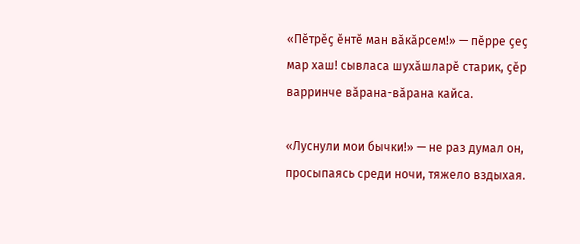«Пӗтрӗҫ ӗнтӗ ман вӑкӑрсем!» — пӗрре ҫеҫ мар хаш! сывласа шухӑшларӗ старик, ҫӗр варринче вӑрана-вӑрана кайса.

«Луснули мои бычки!» — не раз думал он, просыпаясь среди ночи, тяжело вздыхая.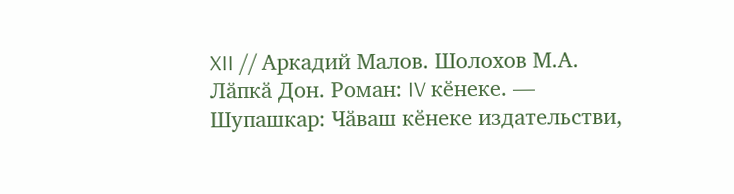XII // Аркадий Малов. Шолохов М.А. Лӑпкӑ Дон. Роман: IV кӗнеке. — Шупашкар: Чӑваш кӗнеке издательстви,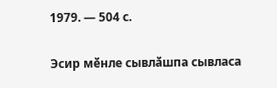1979. — 504 с.

Эсир мӗнле сывлӑшпа сывласа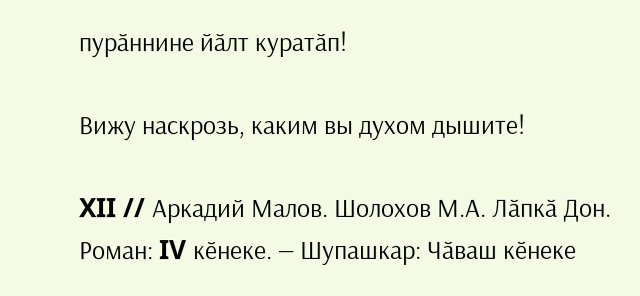пурӑннине йӑлт куратӑп!

Вижу наскрозь, каким вы духом дышите!

XII // Аркадий Малов. Шолохов М.А. Лӑпкӑ Дон. Роман: IV кӗнеке. — Шупашкар: Чӑваш кӗнеке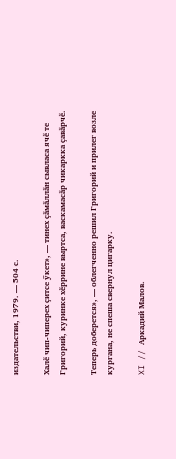издательстви, 1979. — 504 с.

Халӗ чип-чиперех ҫитсе ӳкет», — тинех ҫӑмӑллӑн сывласа ячӗ те Григорий, куринке хӗррине выртса, васкамасӑр чикаркка ҫавӑрчӗ.

Теперь доберется», — облегченно решил Григорий и прилег возле кургана, не спеша свернул цигарку.

XI // Аркадий Малов.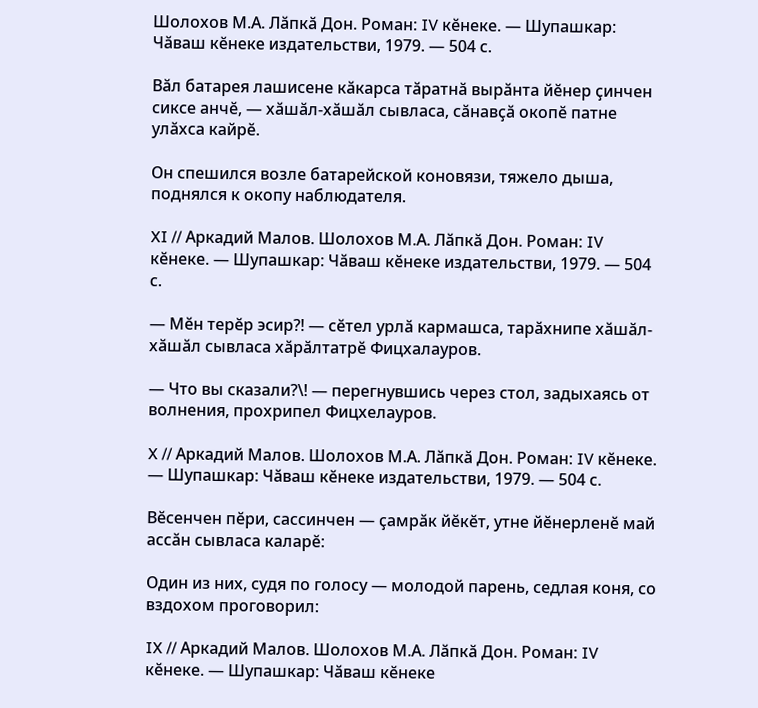Шолохов М.А. Лӑпкӑ Дон. Роман: IV кӗнеке. — Шупашкар: Чӑваш кӗнеке издательстви, 1979. — 504 с.

Вӑл батарея лашисене кӑкарса тӑратнӑ вырӑнта йӗнер ҫинчен сиксе анчӗ, — хӑшӑл-хӑшӑл сывласа, сӑнавҫӑ окопӗ патне улӑхса кайрӗ.

Он спешился возле батарейской коновязи, тяжело дыша, поднялся к окопу наблюдателя.

XI // Аркадий Малов. Шолохов М.А. Лӑпкӑ Дон. Роман: IV кӗнеке. — Шупашкар: Чӑваш кӗнеке издательстви, 1979. — 504 с.

— Мӗн терӗр эсир?! — сӗтел урлӑ кармашса, тарӑхнипе хӑшӑл-хӑшӑл сывласа хӑрӑлтатрӗ Фицхалауров.

— Что вы сказали?\! — перегнувшись через стол, задыхаясь от волнения, прохрипел Фицхелауров.

X // Аркадий Малов. Шолохов М.А. Лӑпкӑ Дон. Роман: IV кӗнеке. — Шупашкар: Чӑваш кӗнеке издательстви, 1979. — 504 с.

Вӗсенчен пӗри, сассинчен — ҫамрӑк йӗкӗт, утне йӗнерленӗ май ассӑн сывласа каларӗ:

Один из них, судя по голосу — молодой парень, седлая коня, со вздохом проговорил:

IX // Аркадий Малов. Шолохов М.А. Лӑпкӑ Дон. Роман: IV кӗнеке. — Шупашкар: Чӑваш кӗнеке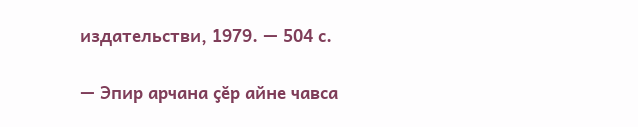издательстви, 1979. — 504 с.

— Эпир арчана ҫӗр айне чавса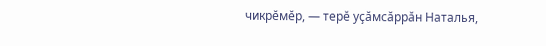чикрӗмӗр, — терӗ уҫӑмсӑррӑн Наталья,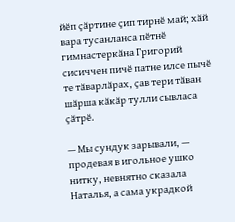йӗп ҫӑртине ҫип тирнӗ май; хӑй вара тусанланса пӗтнӗ гимнастеркӑна Григорий сисиччен пичӗ патне илсе пычӗ те тӑварлӑрах, ҫав тери тӑван шӑрша кӑкӑр тулли сывласа ҫӑтрӗ.

— Мы сундук зарывали, — продевая в игольное ушко нитку, невнятно сказала Наталья, а сама украдкой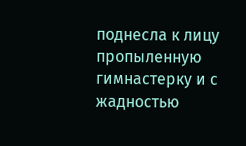поднесла к лицу пропыленную гимнастерку и с жадностью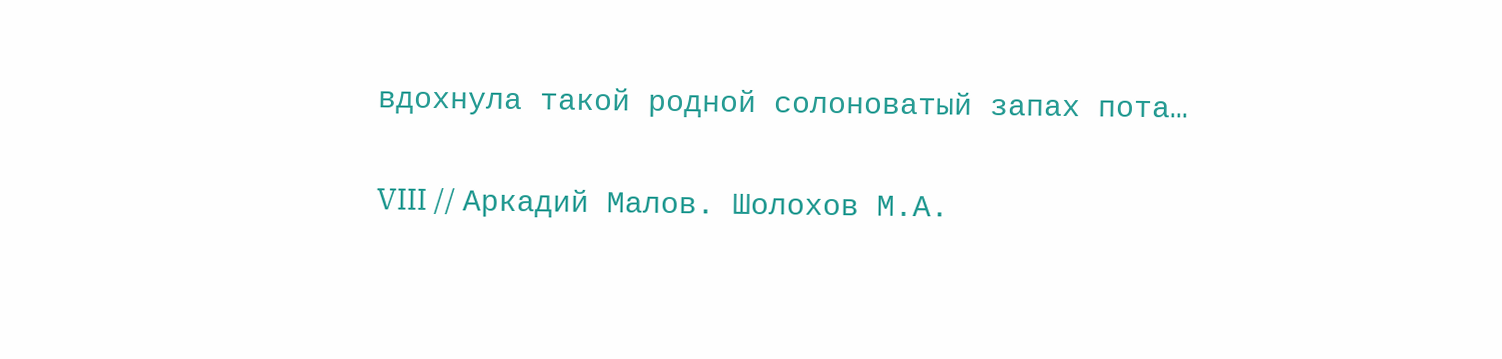вдохнула такой родной солоноватый запах пота…

VIII // Аркадий Малов. Шолохов М.А.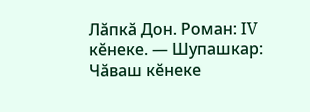Лӑпкӑ Дон. Роман: IV кӗнеке. — Шупашкар: Чӑваш кӗнеке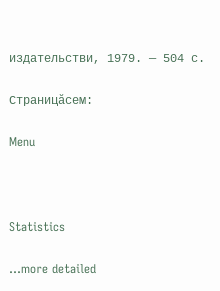издательстви, 1979. — 504 с.

Страницăсем:

Menu



Statistics

...more detailed